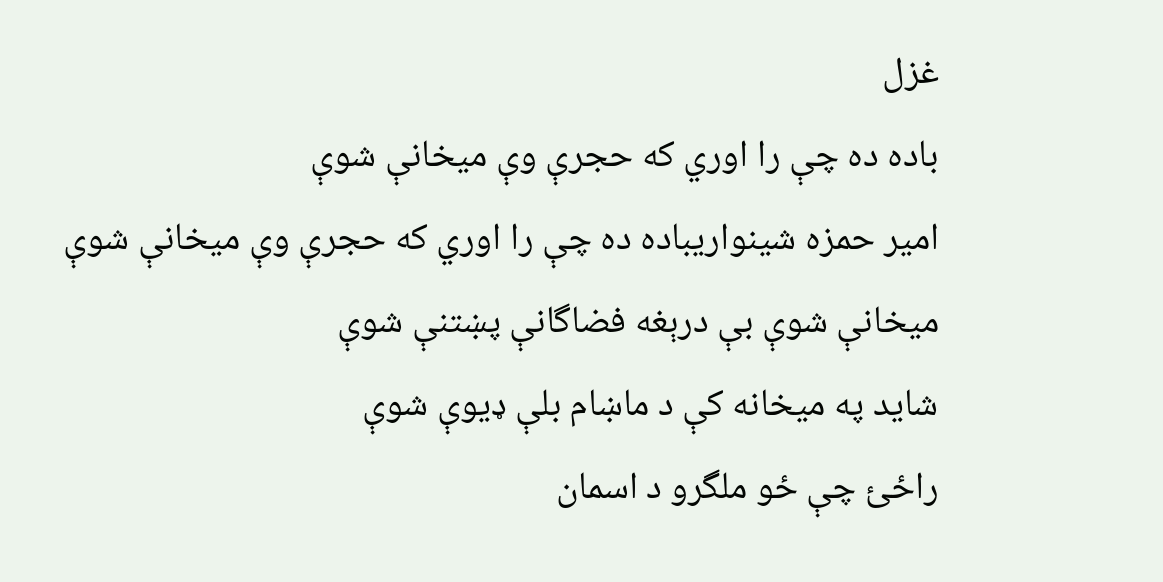غزل
باده ده چې را اوري که حجرې وې ميخانې شوې
امیر حمزه شینواریباده ده چې را اوري که حجرې وې ميخانې شوې
ميخانې شوې بې درېغه فضاگانې پښتنې شوې
شايد په ميخانه کې د ماښام بلې ډيوې شوې
راځئ چې ځو ملگرو د اسمان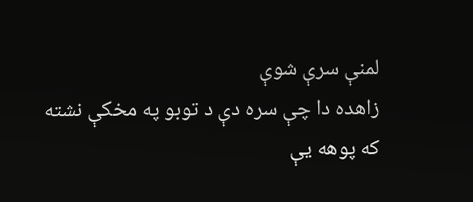لمنې سرې شوې
زاهده دا چې سره دې د توبو په مخکې نشته
که پوهه يې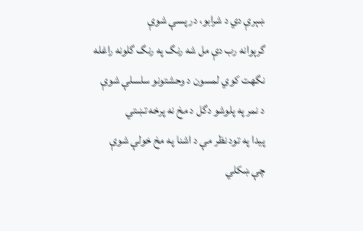ښېرې دي د شرابو، در پسې شوې
گرېوانه رب دې مل شه رنگ په رنگ گلونه راغله
نگهت کوي لمسون د وحشتونو سلسلې شوې
د نمر په پلوشو دگل د مخ نه پرخه تښتي
پيدا په تود نظر مې د اشنا په مخ خولې شوې
چې ښکلي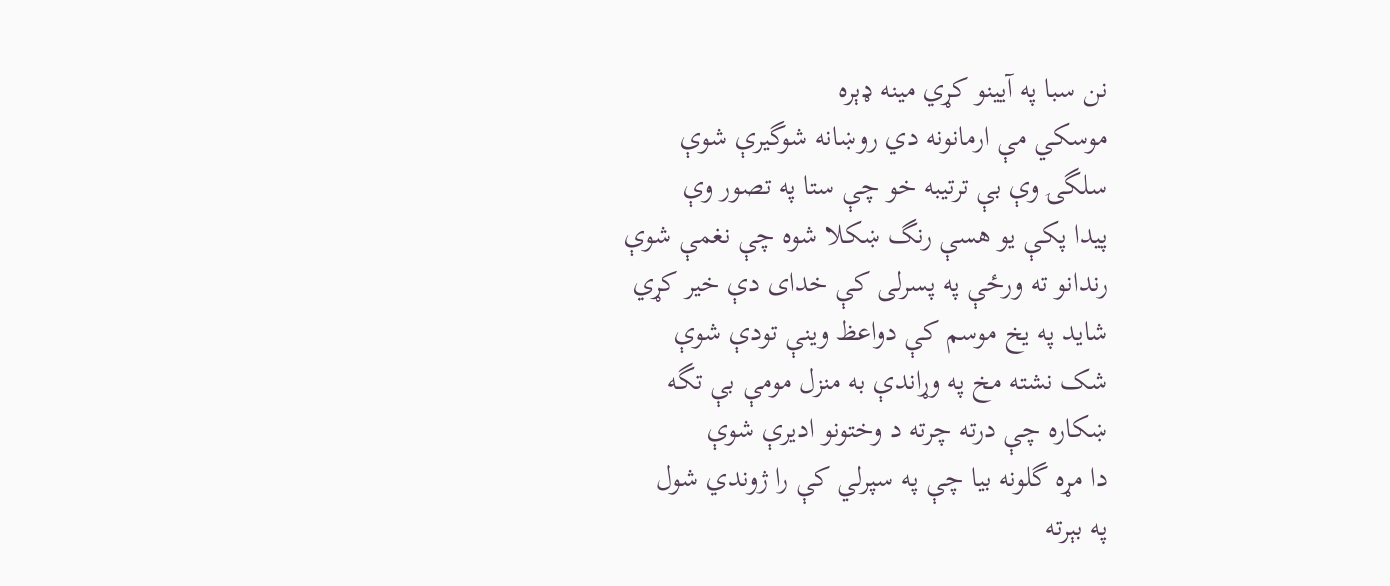نن سبا په آيينو کړي مينه ډېره
موسکي مې ارمانونه دي روښانه شوگيرې شوې
سلگۍ وې بې ترتيبه خو چې ستا په تصور وې
پيدا پکې يو هسې رنگ ښکلا شوه چې نغمې شوې
رندانو ته ورځې په پسرلی کې خدای دې خير کړي
شايد په يخ موسم کې دواعظ وينې تودې شوې
شک نشته مخ په وړاندې به منزل مومې بې تگه
ښکاره چې درته چرته د وختونو اديرې شوې
دا مړه گلونه بيا چې په سپرلي کې را ژوندي شول
په بېرته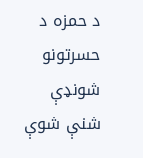د حمزه د حسرتونو شونډې شنې شوې